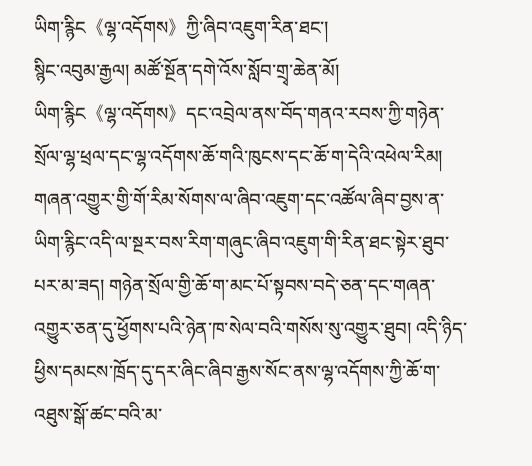ཡིག་རྙིང《ལྷ་འདོགས》ཀྱི་ཞིབ་འཇུག་རིན་ཐང་།
སྙིང་འབུམ་རྒྱལ། མཚོ་སྔོན་དགེ་འོས་སློབ་གྲྭ་ཆེན་མོ།
ཡིག་རྙིང《ལྷ་འདོགས》དང་འབྲེལ་ནས་བོད་གནའ་རབས་ཀྱི་གཉེན་སྲོལ་ལྷ་ཕྲལ་དང་ལྷ་འདོགས་ཆོ་གའི་ཁུངས་དང་ཆོ་ག་དེའི་འཕེལ་རིམ། གཞན་འགྱུར་གྱི་གོ་རིམ་སོགས་ལ་ཞིབ་འཇུག་དང་འཚོལ་ཞིབ་བྱས་ན་ཡིག་རྙིང་འདི་ལ་སྔར་བས་རིག་གཞུང་ཞིབ་འཇུག་གི་རིན་ཐང་སྟེར་ཐུབ་པར་མ་ཟད། གཉེན་སྲོལ་གྱི་ཆོ་ག་མང་པོ་སྟབས་བདེ་ཅན་དང་གཞན་འགྱུར་ཅན་དུ་ཕྱོགས་པའི་ཉེན་ཁ་སེལ་བའི་གསོས་སུ་འགྱུར་ཐུབ། འདི་ཉིད་ཕྱིས་དམངས་ཁྲོད་དུ་དར་ཞིང་ཞིབ་རྒྱས་སོང་ནས་ལྷ་འདོགས་ཀྱི་ཆོ་ག་འཐུས་སྒོ་ཚང་བའི་མ་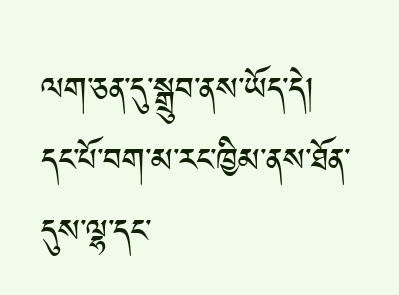ལག་ཅན་དུ་སྒྲུབ་ནས་ཡོད་དེ། དང་པོ་བག་མ་རང་ཁྱིམ་ནས་ཐོན་དུས་ལྷ་དང་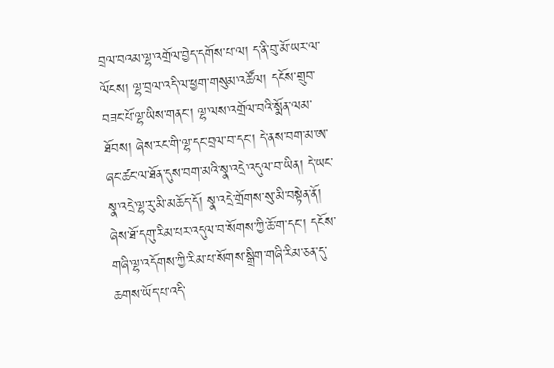བྲལ་བའམ་ལྷ་འགྲོལ་བྱེད་དགོས་པ་ལ། ད་ནི་བུ་མོ་ཡར་ལ་ལོངས། ལྷ་བྲལ་འདི་ལ་ཕྱག་གསུམ་འཚོལ། དངོས་གྲུབ་བཟང་པོ་ལྷ་ཡིས་གནང་། ལྷ་ལས་འགྲོལ་བའི་སྨོན་ལམ་ཐོབས། ཞེས་རང་གི་ལྷ་དང་བྲལ་བ་དང་། དེ་ནས་བག་མ་ཨ་ཞང་ཚང་ལ་ཐོན་དུས་བག་མའི་སྣ་འདྲེ་འདུལ་བ་ཡིན། དེ་ཡང་སྣ་འདྲེ་ལྷ་རུ་མི་མཆོད་དོ། སྣ་འདྲེ་གྲོགས་སུ་མི་བསྟེན་ནོ། ཞེས་ཐོ་དགུ་རིམ་པར་འདུལ་བ་སོགས་ཀྱི་ཆོ་ག་དང་། དངོས་གཞི་ལྷ་འདོགས་ཀྱི་རིམ་པ་སོགས་སྒྲིག་གཞི་རིམ་ཅན་དུ་ཆགས་ཡོད་པ་འདི་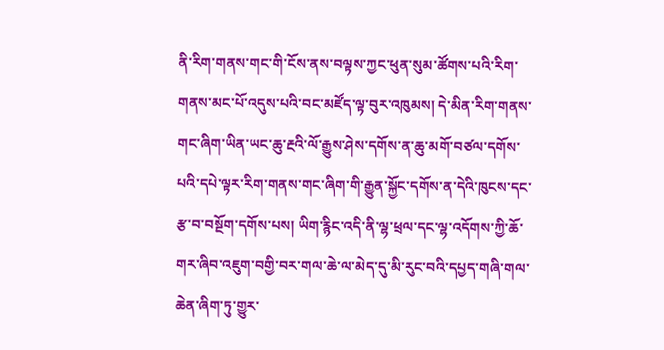ནི་རིག་གནས་གང་གི་ངོས་ནས་བལྟས་ཀྱང་ཕུན་སུམ་ཚོགས་པའི་རིག་གནས་མང་པོ་འདུས་པའི་བང་མཛོད་ལྟ་བུར་འཁུམས། དེ་མིན་རིག་གནས་གང་ཞིག་ཡིན་ཡང་ཆུ་རྔའི་ལོ་རྒྱུས་ཤེས་དགོས་ན་ཆུ་མགོ་བཙལ་དགོས་པའི་དཔེ་ལྟར་རིག་གནས་གང་ཞིག་གི་རྒྱུན་སྐྱོང་དགོས་ན་དེའི་ཁུངས་དང་རྩ་བ་བསྔོག་དགོས་པས། ཡིག་རྙིང་འདི་ནི་ལྷ་ཕྲལ་དང་ལྷ་འདོགས་ཀྱི་ཆོ་གར་ཞིབ་འཇུག་བགྱི་བར་གལ་ཆེ་ལ་མེད་དུ་མི་རུང་བའི་དཔྱད་གཞི་གལ་ཆེན་ཞིག་ཏུ་གྱུར་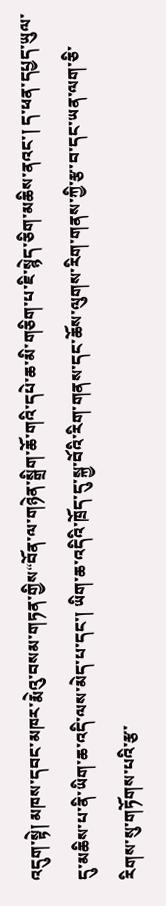འདུག་སྟེ། མཁས་དབང་མཁར་རྨེའུ་བསམ་གཏན་གྱིས“བོན་ལ་གཉེན་སྒྲིག་ཆོ་གའི་དཔེ་ཆ་མི་གཅིག་པ་ཇི་སྙེད་ཅིག་མཆིས་ནའང་། ད་ཕན་དཔྱད་ཡུལ་དུ་མཆིས་པ་ནི་ཡིག་ཆ་འདི་ལས་མེད་པ་དང་། ཡིག་ཆ་འདིའི་ཁྲོད་དུ་སྐྱ་བོའི་རིག་གནས་དང་ཆོས་ལུགས་རིག་གནས་ཀྱི་རྩ་བ་དང་ཡན་ལག་ཅི་རིགས་སུ་གཏོགས་པའི་རྩ་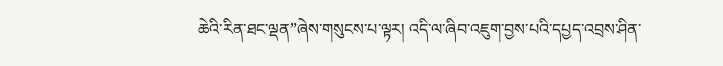ཆེའི་རིན་ཐང་ལྡན”ཞེས་གསུངས་པ་ལྟར། འདི་ལ་ཞིབ་འཇུག་བྱས་པའི་དཔྱད་འབྲས་ཤིན་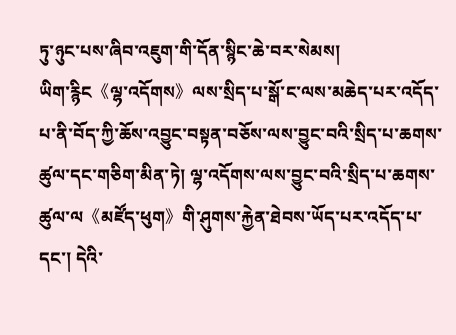ཏུ་ཉུང་པས་ཞིབ་འཇུག་གི་དོན་སྙིང་ཆེ་བར་སེམས།
ཡིག་རྙིང《ལྷ་འདོགས》ལས་སྲིད་པ་སྒོ་ང་ལས་མཆེད་པར་འདོད་པ་ནི་བོད་ཀྱི་ཆོས་འབྱུང་བསྟན་བཅོས་ལས་བྱུང་བའི་སྲིད་པ་ཆགས་ཚུལ་དང་གཅིག་མིན་ཏེ། ལྷ་འདོགས་ལས་བྱུང་བའི་སྲིད་པ་ཆགས་ཚུལ་ལ《མཛོད་ཕུག》གི་ཤུགས་རྐྱེན་ཐེབས་ཡོད་པར་འདོད་པ་དང་། དེའི་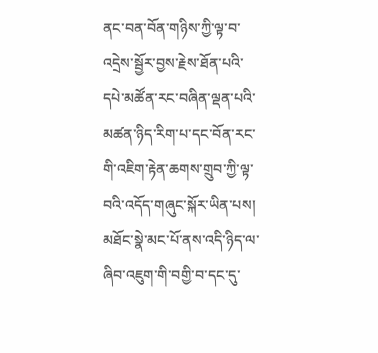ནང་བན་བོན་གཉིས་ཀྱི་ལྟ་བ་འདྲེས་སྦྱོར་བྱས་རྗེས་ཐོན་པའི་དཔེ་མཚོན་རང་བཞིན་ལྡན་པའི་མཚན་ཉིད་རིག་པ་དང་བོན་རང་གི་འཇིག་རྟེན་ཆགས་གྲུབ་ཀྱི་ལྟ་བའི་འདོད་གཞུང་སྐོར་ཡིན་པས། མཐོང་སྣེ་མང་པོ་ནས་འདི་ཉིད་ལ་ཞིབ་འཇུག་གི་བགྱི་བ་དང་དུ་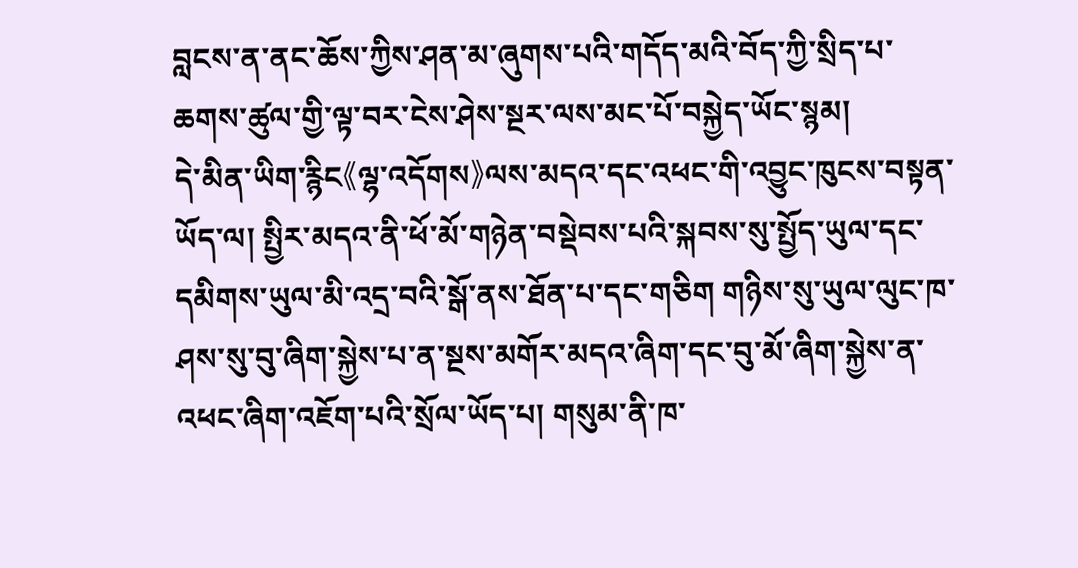བླངས་ན་ནང་ཆོས་ཀྱིས་ཤན་མ་ཞུགས་པའི་གདོད་མའི་བོད་ཀྱི་སྲིད་པ་ཆགས་ཚུལ་གྱི་ལྟ་བར་ངེས་ཤེས་སྔར་ལས་མང་པོ་བསྐྱེད་ཡོང་སྙམ།
དེ་མིན་ཡིག་རྙིང《ལྷ་འདོགས》ལས་མདའ་དང་འཕང་གི་འབྱུང་ཁུངས་བསྟན་ཡོད་ལ། སྤྱིར་མདའ་ནི་ཕོ་མོ་གཉེན་བསྡེབས་པའི་སྐབས་སུ་སྤྱོད་ཡུལ་དང་དམིགས་ཡུལ་མི་འདྲ་བའི་སྒོ་ནས་ཐོན་པ་དང་གཅིག གཉིས་སུ་ཡུལ་ལུང་ཁ་ཤས་སུ་བུ་ཞིག་སྐྱེས་པ་ན་སྔས་མགོར་མདའ་ཞིག་དང་བུ་མོ་ཞིག་སྐྱེས་ན་འཕང་ཞིག་འཇོག་པའི་སྲོལ་ཡོད་པ། གསུམ་ནི་ཁ་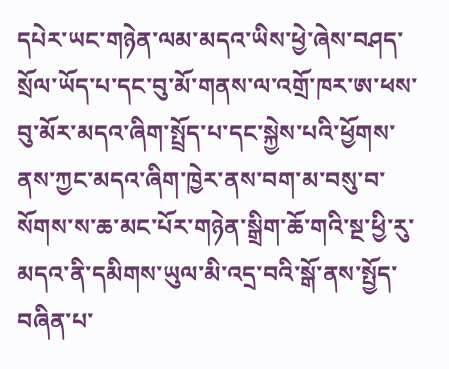དཔེར་ཡང་གཉེན་ལམ་མདའ་ཡིས་ཕྱེ་ཞེས་བཤད་སྲོལ་ཡོད་པ་དང་བུ་མོ་གནས་ལ་འགྲོ་ཁར་ཨ་ཕས་བུ་མོར་མདའ་ཞིག་སྤྲོད་པ་དང་སྐྱེས་པའི་ཕྱོགས་ནས་ཀྱང་མདའ་ཞིག་ཁྱེར་ནས་བག་མ་བསུ་བ་སོགས་ས་ཆ་མང་པོར་གཉེན་སྒྲིག་ཆོ་གའི་སྔ་ཕྱི་རུ་མདའ་ནི་དམིགས་ཡུལ་མི་འདྲ་བའི་སྒོ་ནས་སྤྱོད་བཞིན་པ་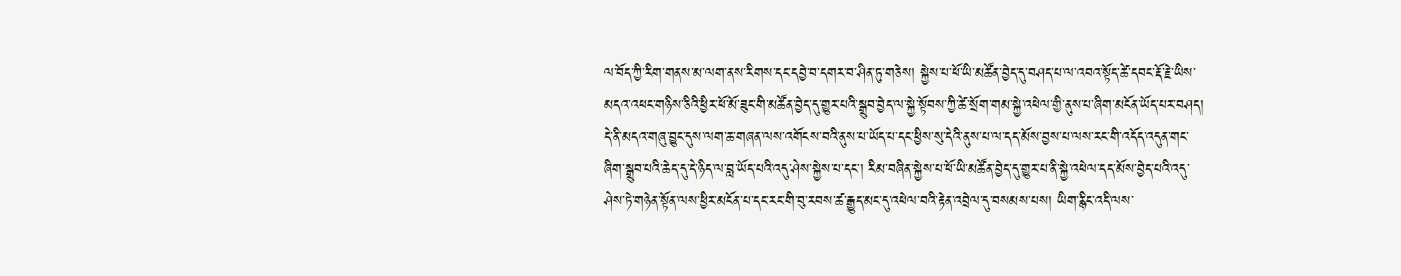ལ་བོད་ཀྱི་རིག་གནས་མ་ལག་ནས་རིགས་དང་དབྱེ་བ་དགར་བ་ཤིན་ཏུ་གཅེས། སྐྱེས་པ་ཕོ་ཡི་མཚོན་བྱེད་དུ་བཤད་པ་ལ་འབའ་སྟོད་ཚེ་དབང་རྡོ་རྗེ་ཡིས་མདའ་འཕང་གཉིས་ཅིའི་ཕྱིར་ཕོ་མོ་ཟུང་གི་མཚོན་བྱེད་དུ་གྱུར་པའི་སྒྲུབ་བྱེད་ལ་སྐྱེ་སྟོབས་ཀྱི་ཚེ་སྲོག་གམ་སྐྱེ་འཕེལ་གྱི་ནུས་པ་ཞིག་མངོན་ཡོད་པར་བཤད། དེ་ནི་མདའ་གཞུ་བྱུང་དུས་ལག་ཆ་གཞན་ལས་འགོངས་བའི་ནུས་པ་ཡོད་པ་དང་ཕྱིས་སུ་དེའི་ནུས་པ་ལ་དད་མོས་བྱས་པ་ལས་རང་གི་འདོད་འདུན་གང་ཞིག་སྒྲུབ་པའི་ཆེད་དུ་དེ་ཉིད་ལ་བླ་ཡོད་པའི་འདུ་ཤེས་སྐྱེས་པ་དང་། རིམ་བཞིན་སྐྱེས་པ་ཕོ་ཡི་མཚོན་བྱེད་དུ་གྱུར་པ་ནི་སྐྱེ་འཕེལ་དད་མོས་བྱེད་པའི་འདུ་ཤེས་ཏེ་གཉེན་སྟོན་ལས་ཕྱིར་མངོན་པ་དང་རང་གི་བུ་རབས་ཚ་རྒྱུད་མང་དུ་འཕེལ་བའི་རྟེན་འབྲེལ་དུ་བསམས་པས། ཡིག་རྙིང་འདི་ལས་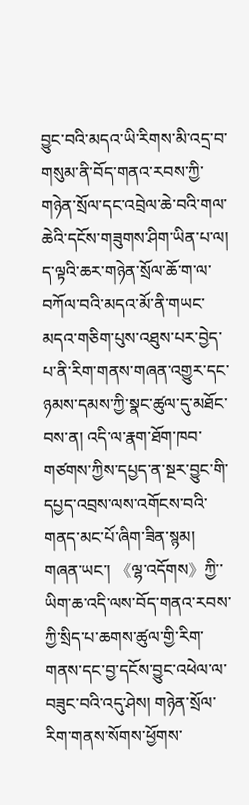བྱུང་བའི་མདའ་ཡི་རིགས་མི་འདྲ་བ་གསུམ་ནི་བོད་གནའ་རབས་ཀྱི་གཉེན་སྲོལ་དང་འབྲེལ་ཆེ་བའི་གལ་ཆེའི་དངོས་གཟུགས་ཤིག་ཡིན་པ་ལ། ད་ལྟའི་ཆར་གཉེན་སྲོལ་ཆོ་ག་ལ་བཀོལ་བའི་མདའ་མོ་ནི་གཡང་མདའ་གཅིག་པུས་འཐུས་པར་བྱེད་པ་ནི་རིག་གནས་གཞན་འགྱུར་དང་ཉམས་དམས་ཀྱི་སྣང་ཚུལ་དུ་མཐོང་བས་ན། འདི་ལ་རྣག་ཐོག་ཁབ་གཙགས་ཀྱིས་དཔྱད་ན་སྔར་བྱུང་གི་དཔྱད་འབྲས་ལས་འགོངས་བའི་གནད་མང་པོ་ཞིག་ཟིན་སྙམ།
གཞན་ཡང་། 《ལྷ་འདོགས》ཀྱི་་ཡིག་ཆ་འདི་ལས་བོད་གནའ་རབས་ཀྱི་སྲིད་པ་ཆགས་ཚུལ་གྱི་རིག་གནས་དང་བྱ་དངོས་བྱུང་འཕེལ་ལ་བཟུང་བའི་འདུ་ཤེས། གཉེན་སྲོལ་རིག་གནས་སོགས་ཕྱོགས་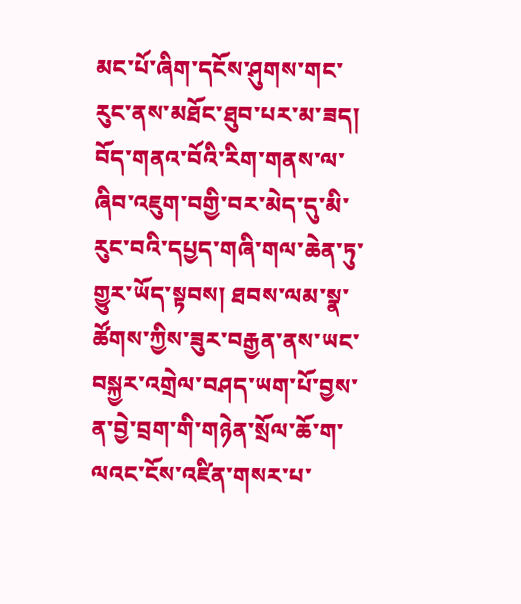མང་པོ་ཞིག་དངོས་ཤུགས་གང་རུང་ནས་མཐོང་ཐུབ་པར་མ་ཟད། བོད་གནའ་བོའི་རིག་གནས་ལ་ཞིབ་འཇུག་བགྱི་བར་མེད་དུ་མི་རུང་བའི་དཔྱད་གཞི་གལ་ཆེན་ཏུ་གྱུར་ཡོད་སྟབས། ཐབས་ལམ་སྣ་ཚོགས་ཀྱིས་ཟུར་བརྒྱན་ནས་ཡང་བསྐྱར་འགྲེལ་བཤད་ཡག་པོ་བྱས་ན་བྱེ་བྲག་གི་གཉེན་སྲོལ་ཆོ་ག་ལའང་ངོས་འཛིན་གསར་པ་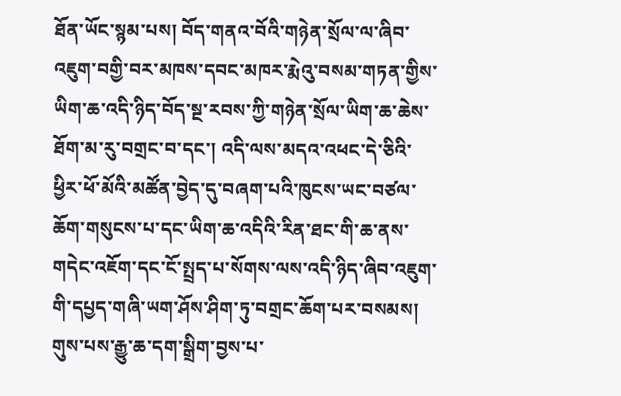ཐོན་ཡོང་སྙམ་པས། བོད་གནའ་བོའི་གཉེན་སྲོལ་ལ་ཞིབ་འཇུག་བགྱི་བར་མཁས་དབང་མཁར་རྨེའུ་བསམ་གཏན་གྱིས་ཡིག་ཆ་འདི་ཉིད་བོད་སྔ་རབས་ཀྱི་གཉེན་སྲོལ་ཡིག་ཆ་ཆེས་ཐོག་མ་རུ་བགྲང་བ་དང་། འདི་ལས་མདའ་འཕང་དེ་ཅིའི་ཕྱིར་ཕོ་མོའི་མཚོན་བྱེད་དུ་བཞག་པའི་ཁུངས་ཡང་བཙལ་ཆོག་གསུངས་པ་དང་ཡིག་ཆ་འདིའི་རིན་ཐང་གི་ཆ་ནས་གདེང་འཇོག་དང་ངོ་སྤྲད་པ་སོགས་ལས་འདི་ཉིད་ཞིབ་འཇུག་གི་དཔྱད་གཞི་ཡག་ཤོས་ཤིག་ཏུ་བགྲང་ཆོག་པར་བསམས།
གུས་པས་རྒྱུ་ཆ་དག་སྒྲིག་བྱས་པ་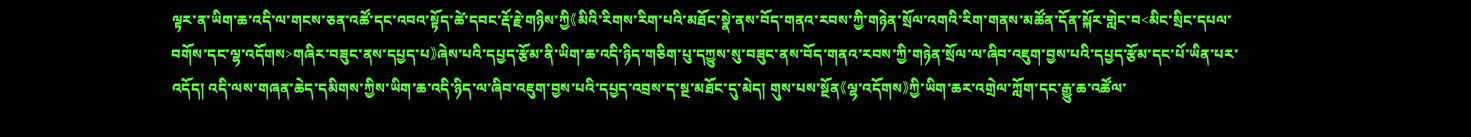ལྟར་ན་ཡིག་ཆ་འདི་ལ་གངས་ཅན་འཚོ་དང་འབའ་སྟོད་ཚེ་དབང་རྡོ་རྗེ་གཉིས་ཀྱི《མིའི་རིགས་རིག་པའི་མཐོང་སྣེ་ནས་བོད་གནའ་རབས་ཀྱི་གཉེན་སྲོལ་འགའི་རིག་གནས་མཚོན་དོན་སྐོར་གླེང་བ<མིང་སྲིང་དཔལ་བགོས་དང་ལྷ་འདོགས>གཞིར་བཟུང་ནས་དཔྱད་པ》ཞེས་པའི་དཔྱད་རྩོམ་ནི་ཡིག་ཆ་འདི་ཉིད་གཅིག་པུ་དཀྱུས་སུ་བཟུང་ནས་བོད་གནའ་རབས་ཀྱི་གཉེན་སྲོལ་ལ་ཞིབ་འཇུག་བྱས་པའི་དཔྱད་རྩོམ་དང་པོ་ཡིན་པར་འདོད། འདི་ལས་གཞན་ཆེད་དམིགས་ཀྱིས་ཡིག་ཆ་འདི་ཉིད་ལ་ཞིབ་འཇུག་བྱས་པའི་དཔྱད་འབྲས་ད་སྔ་མཐོང་དུ་མེད། གུས་པས་སྔོན《ལྷ་འདོགས》ཀྱི་ཡིག་ཆར་འགྲེལ་ཀློག་དང་རྒྱུ་ཆ་འཚོལ་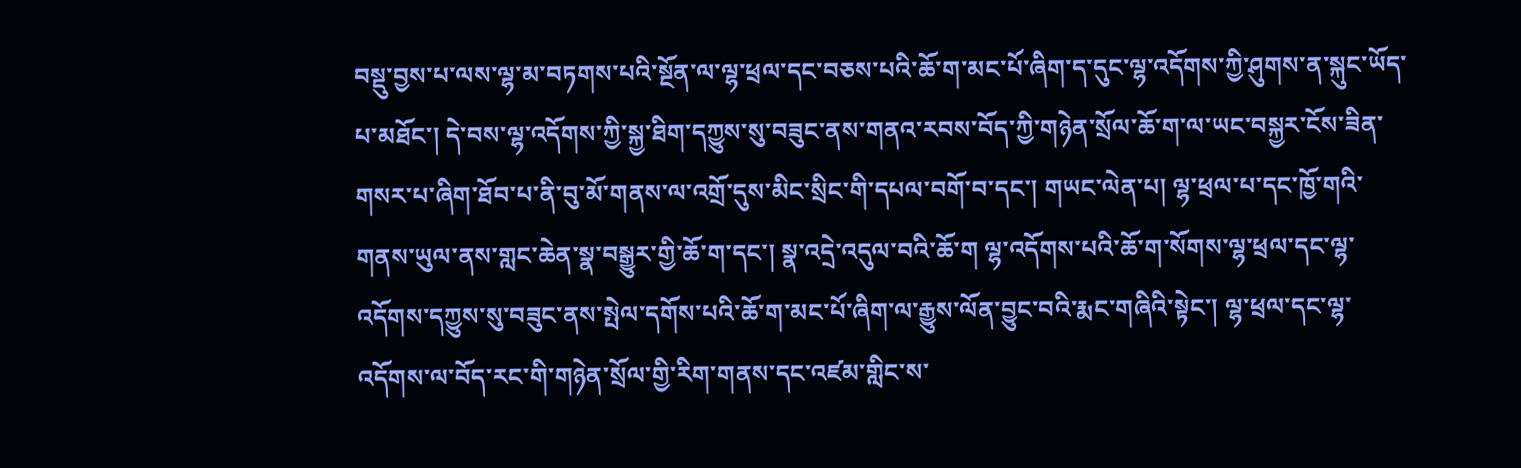བསྡུ་བྱས་པ་ལས་ལྷ་མ་བཏགས་པའི་སྔོན་ལ་ལྷ་ཕྲལ་དང་བཅས་པའི་ཆོ་ག་མང་པོ་ཞིག་ད་དུང་ལྷ་འདོགས་ཀྱི་ཤུགས་ན་སྐུང་ཡོད་པ་མཐོང་། དེ་བས་ལྷ་འདོགས་ཀྱི་སྐྱ་ཐིག་དཀྱུས་སུ་བཟུང་ནས་གནའ་རབས་བོད་ཀྱི་གཉེན་སྲོལ་ཆོ་ག་ལ་ཡང་བསྐྱར་ངོས་ཟིན་གསར་པ་ཞིག་ཐོབ་པ་ནི་བུ་མོ་གནས་ལ་འགྲོ་དུས་མིང་སྲིང་གི་དཔལ་བགོ་བ་དང་། གཡང་ལེན་པ། ལྷ་ཕྲལ་པ་དང་ཁྱོ་གའི་གནས་ཡུལ་ནས་གླང་ཆེན་སྣ་བསྒྱུར་གྱི་ཆོ་ག་དང་། སྣ་འདྲེ་འདུལ་བའི་ཆོ་ག ལྷ་འདོགས་པའི་ཆོ་ག་སོགས་ལྷ་ཕྲལ་དང་ལྷ་འདོགས་དཀྱུས་སུ་བཟུང་ནས་སྤེལ་དགོས་པའི་ཆོ་ག་མང་པོ་ཞིག་ལ་རྒྱུས་ལོན་བྱུང་བའི་རྨང་གཞིའི་སྟེང་། ལྷ་ཕྲལ་དང་ལྷ་འདོགས་ལ་བོད་རང་གི་གཉེན་སྲོལ་གྱི་རིག་གནས་དང་འཛམ་གླིང་ས་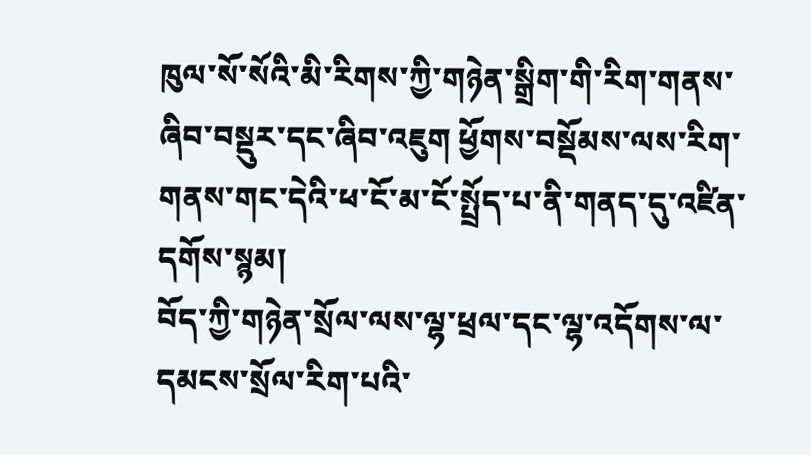ཁུལ་སོ་སོའི་མི་རིགས་ཀྱི་གཉེན་སྒྲིག་གི་རིག་གནས་ཞིབ་བསྡུར་དང་ཞིབ་འཇུག ཕྱོགས་བསྡོམས་ལས་རིག་གནས་གང་དེའི་ཕ་ངོ་མ་ངོ་སྤྲོད་པ་ནི་གནད་དུ་འཛིན་དགོས་སྙམ།
བོད་ཀྱི་གཉེན་སྲོལ་ལས་ལྷ་ཕྲལ་དང་ལྷ་འདོགས་ལ་དམངས་སྲོལ་རིག་པའི་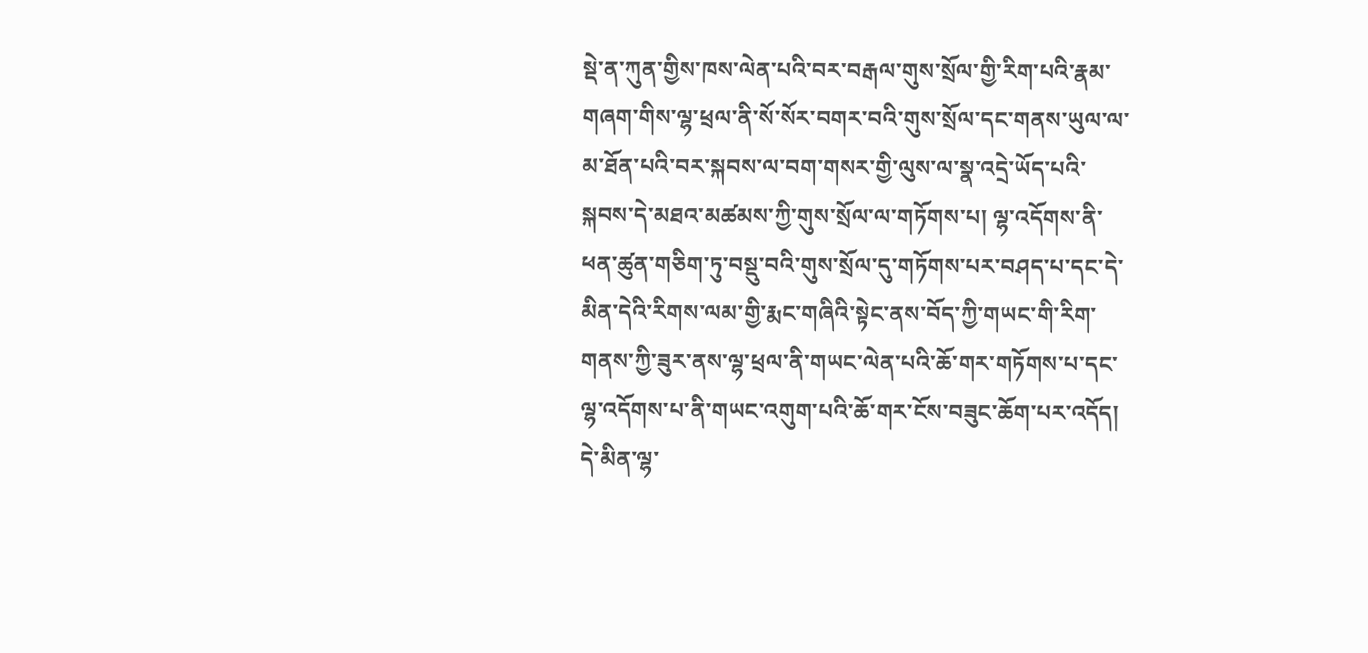སྡེ་ན་ཀུན་གྱིས་ཁས་ལེན་པའི་བར་བརྒལ་གུས་སྲོལ་གྱི་རིག་པའི་རྣམ་གཞག་གིས་ལྷ་ཕྲལ་ནི་སོ་སོར་བགར་བའི་གུས་སྲོལ་དང་གནས་ཡུལ་ལ་མ་ཐོན་པའི་བར་སྐབས་ལ་བག་གསར་གྱི་ལུས་ལ་སྣ་འདྲེ་ཡོད་པའི་སྐབས་དེ་མཐའ་མཚམས་ཀྱི་གུས་སྲོལ་ལ་གཏོགས་པ། ལྷ་འདོགས་ནི་ཕན་ཚུན་གཅིག་ཏུ་བསྡུ་བའི་གུས་སྲོལ་དུ་གཏོགས་པར་བཤད་པ་དང་དེ་མིན་དེའི་རིགས་ལམ་གྱི་རྨང་གཞིའི་སྟེང་ནས་བོད་ཀྱི་གཡང་གི་རིག་གནས་ཀྱི་ཟུར་ནས་ལྷ་ཕྲལ་ནི་གཡང་ལེན་པའི་ཆོ་གར་གཏོགས་པ་དང་ལྷ་འདོགས་པ་ནི་གཡང་འགུག་པའི་ཆོ་གར་ངོས་བཟུང་ཆོག་པར་འདོད། དེ་མིན་ལྷ་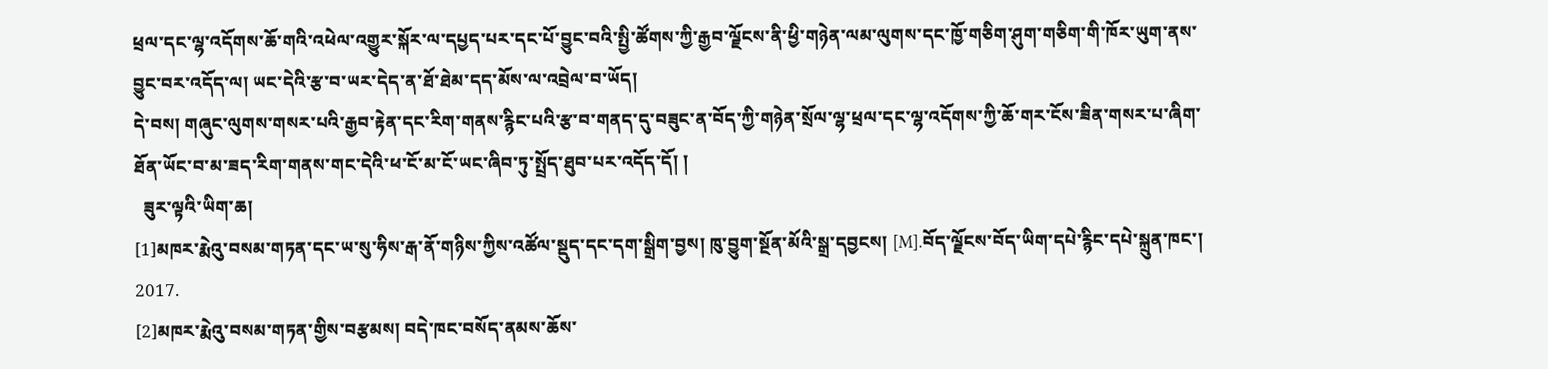ཕྲལ་དང་ལྷ་འདོགས་ཆོ་གའི་འཕེལ་འགྱུར་སྐོར་ལ་དཔྱད་པར་དང་པོ་བྱུང་བའི་སྤྱི་ཚོགས་ཀྱི་རྒྱབ་ལྗོངས་ནི་ཕྱི་གཉེན་ལམ་ལུགས་དང་ཁྱོ་གཅིག་ཤུག་གཅིག་གི་ཁོར་ཡུག་ནས་བྱུང་བར་འདོད་ལ། ཡང་དེའི་རྩ་བ་ཡར་དེད་ན་ཐོ་ཐེམ་དད་མོས་ལ་འབྲེལ་བ་ཡོད།
དེ་བས། གཞུང་ལུགས་གསར་པའི་རྒྱབ་རྟེན་དང་རིག་གནས་རྙིང་པའི་རྩ་བ་གནད་དུ་བཟུང་ན་བོད་ཀྱི་གཉེན་སྲོལ་ལྷ་ཕྲལ་དང་ལྷ་འདོགས་ཀྱི་ཆོ་གར་ངོས་ཟིན་གསར་པ་ཞིག་ཐོན་ཡོང་བ་མ་ཟད་རིག་གནས་གང་དེའི་ཕ་ངོ་མ་ངོ་ཡང་ཞིབ་ཏུ་སྤྲོད་ཐུབ་པར་འདོད་དོ། །
  ཟུར་ལྟའི་ཡིག་ཆ།
[1]མཁར་རྨེའུ་བསམ་གཏན་དང་ཡ་སུ་ཧིས་རྒ་ནོ་གཉིས་ཀྱིས་འཚོལ་སྡུད་དང་དག་སྒྲིག་བྱས། ཁུ་བྱུག་སྔོན་མོའི་སྒྲ་དབྱངས། [M].བོད་ལྗོངས་བོད་ཡིག་དཔེ་རྙིང་དཔེ་སྐྲུན་ཁང་། 2017.
[2]མཁར་རྨེའུ་བསམ་གཏན་གྱིས་བརྩམས། བདེ་ཁང་བསོད་ནམས་ཆོས་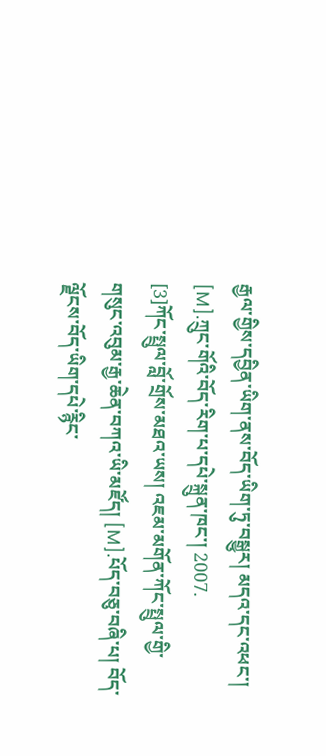རྒྱལ་གྱིས་དབྱིན་ཡིག་ནས་བོད་ཡིག་ཏུ་བསྒྱུར། མདའ་དང་འཕང་། [M].ཀྲུང་གོའི་བོད་རིག་པ་དཔེ་སྐྲུན་ཁང་། 2007.
[3]ཀོང་སྤྲུལ་བློ་གྲོས་མཐའ་ཡས། འཇམ་མགོན་ཀོང་སྤྲུལ་གྱི་གསུང་འབུམ་རྒྱ་ཆེན་བཀའ་ཡི་མཛོད། [M].པོད་བཅུ་བཞི་པ། བོད་ལྗོངས་བོད་ཡིག་དཔེ་རྙིང་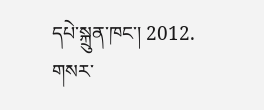དཔེ་སྐྲུན་ཁང་། 2012.
གསར་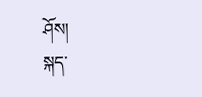ཤོས།
སྐད་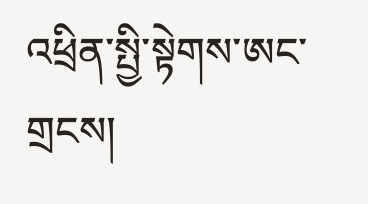འཕྲིན་སྤྱི་སྟེགས་ཨང་གྲངས།